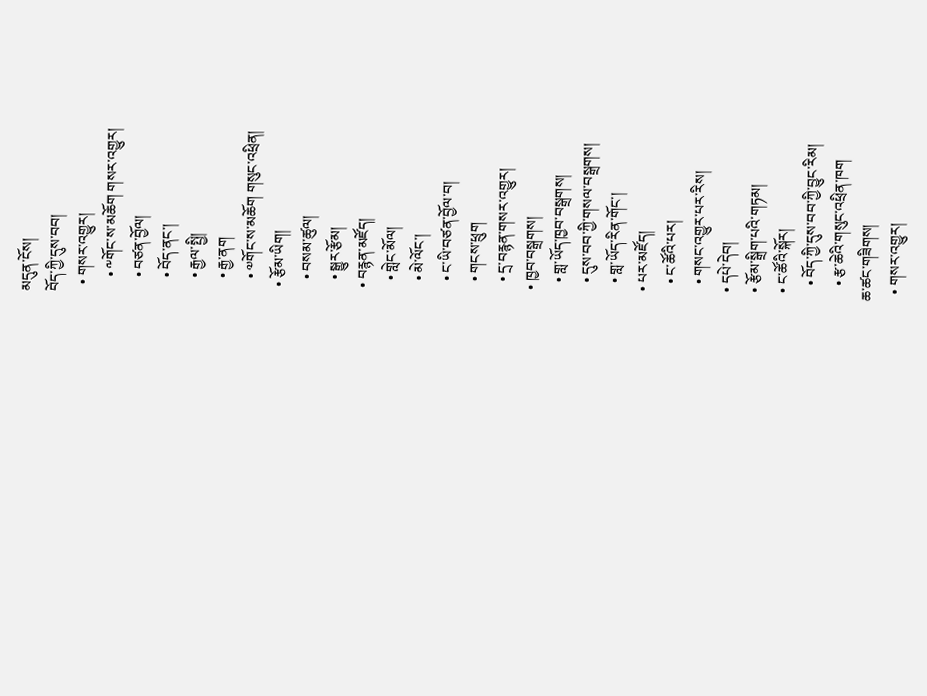མདུན་ངོས།
བོད་ཀྱི་དུས་བབ།
  • གསར་འགྱུར།
    • ༸གོང་ས་མཆོག གསར་འགྱུར།
    • བཙན་བྱོལ།
    • བོད་ནང་།
    • རྒྱལ་སྤྱི།
    • རྒྱ་ནག
    • ༧གོང་ས་མཆོག གསུང་འཕྲིན།
  • རྩོམ་ཡིག།
    • བསམ་ཚུལ།
    • སྒྱུར་རྩོམ།
  • བརྙན་མཛོད།
    • གླེང་མོལ།
    • མེ་ལོང་།
    • ང་ཡི་བཙན་བྱོལ་བ།
    • གངས་ཕྲུག
    • དྲ་བརྙན་གསར་འགྱུར།
  • ཁྱབ་བསྒྲགས།
    • གླ་ཡོད་ཁྱབ་བསྒྲགས།
    • དུས་བབ་ཀྱི་གསལ་བསྒྲགས།
    • གླ་ཡོད་རིན་གོང་།
  • པར་མཛོད།
    • ང་ཚོའི་པར།
    • གསང་འགྱུར་པར་རིས།
  • དཔེ་དེབ།
  • རྩོམ་སྒྲིག་པའི་གཏམ།
  • ང་ཚོའི་སྐོར།
    • བོད་ཀྱི་དུས་བབ་ཀྱི་བྱུང་རིམ།
    • རྩ་ཆེའི་གསུང་འཕྲིན་ཁག
ཆ་ཚང་གཟིགས།
  • གསར་འགྱུར།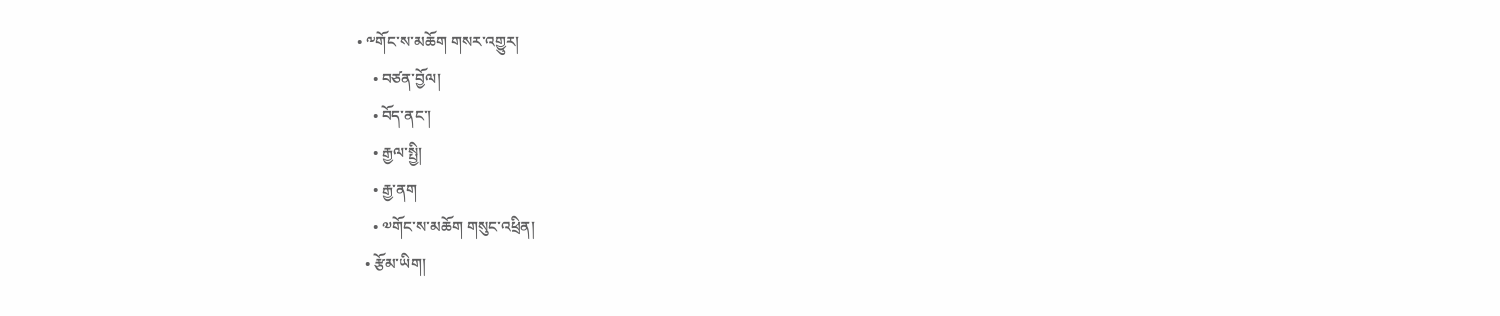• ༸གོང་ས་མཆོག གསར་འགྱུར།
    • བཙན་བྱོལ།
    • བོད་ནང་།
    • རྒྱལ་སྤྱི།
    • རྒྱ་ནག
    • ༧གོང་ས་མཆོག གསུང་འཕྲིན།
  • རྩོམ་ཡིག།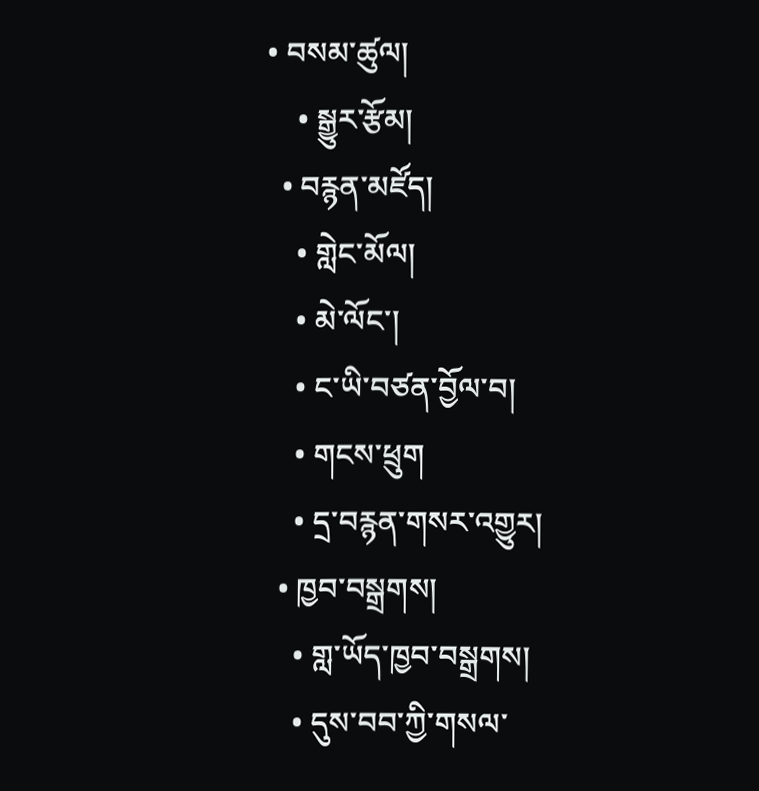• བསམ་ཚུལ།
    • སྒྱུར་རྩོམ།
  • བརྙན་མཛོད།
    • གླེང་མོལ།
    • མེ་ལོང་།
    • ང་ཡི་བཙན་བྱོལ་བ།
    • གངས་ཕྲུག
    • དྲ་བརྙན་གསར་འགྱུར།
  • ཁྱབ་བསྒྲགས།
    • གླ་ཡོད་ཁྱབ་བསྒྲགས།
    • དུས་བབ་ཀྱི་གསལ་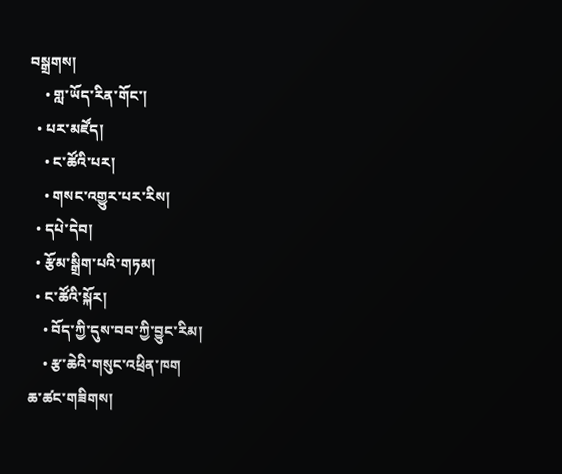བསྒྲགས།
    • གླ་ཡོད་རིན་གོང་།
  • པར་མཛོད།
    • ང་ཚོའི་པར།
    • གསང་འགྱུར་པར་རིས།
  • དཔེ་དེབ།
  • རྩོམ་སྒྲིག་པའི་གཏམ།
  • ང་ཚོའི་སྐོར།
    • བོད་ཀྱི་དུས་བབ་ཀྱི་བྱུང་རིམ།
    • རྩ་ཆེའི་གསུང་འཕྲིན་ཁག
ཆ་ཚང་གཟིགས།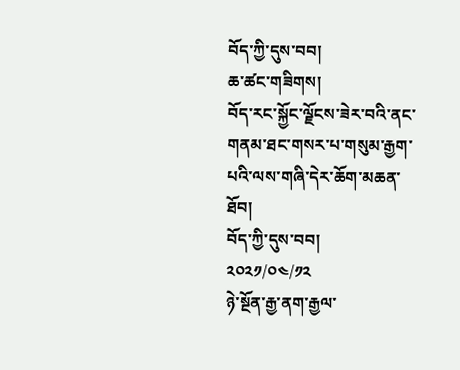བོད་ཀྱི་དུས་བབ།
ཆ་ཚང་གཟིགས།
བོད་རང་སྐྱོང་ལྗོངས་ཟེར་བའི་ནང་གནམ་ཐང་གསར་པ་གསུམ་རྒྱག་པའི་ལས་གཞི་དེར་ཆོག་མཆན་ཐོབ།
བོད་ཀྱི་དུས་བབ།
༢༠༢༡/༠༤/༡༢
ཉེ་སྔོན་རྒྱ་ནག་རྒྱལ་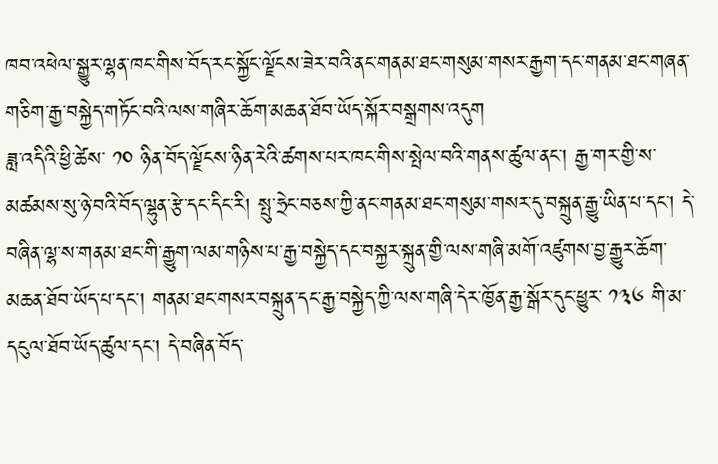ཁབ་འཕེལ་སྒྱུར་ལྷན་ཁང་གིས་བོད་རང་སྐྱོང་ལྗོངས་ཟེར་བའི་ནང་གནམ་ཐང་གསུམ་གསར་རྒྱག་དང་གནམ་ཐང་གཞན་གཅིག་རྒྱ་བསྐྱེད་གཏོང་བའི་ལས་གཞིར་ཆོག་མཆན་ཐོབ་ཡོད་སྐོར་བསྒྲགས་འདུག
ཟླ་འདིའི་ཕྱི་ཚེས་ ༡༠ ཉིན་བོད་ལྗོངས་ཉིན་རེའི་ཚགས་པར་ཁང་གིས་སྤེལ་བའི་གནས་ཚུལ་ནང་། རྒྱ་གར་གྱི་ས་མཚམས་སུ་ཉེ་བའི་བོད་ལྷུན་རྩེ་དང་དིང་རི། སྤུ་ཧྲེང་བཅས་ཀྱི་ནང་གནམ་ཐང་གསུམ་གསར་དུ་བསྐྲུན་རྒྱུ་ཡིན་པ་དང་། དེ་བཞིན་ལྷ་ས་གནམ་ཐང་གི་རྒྱུག་ལམ་གཉིས་པ་རྒྱ་བསྐྱེད་དང་བསྐྱར་སྐྲུན་གྱི་ལས་གཞི་མགོ་འཛུགས་བྱ་རྒྱུར་ཆོག་མཆན་ཐོབ་ཡོད་པ་དང་། གནམ་ཐང་གསར་བསྐྲུན་དང་རྒྱ་བསྐྱེད་ཀྱི་ལས་གཞི་དེར་ཁྱོན་རྒྱ་སྒོར་དུང་ཕྱུར་ ༡༣༦ གི་མ་དངུལ་ཐོབ་ཡོད་ཚུལ་དང་། དེ་བཞིན་བོད་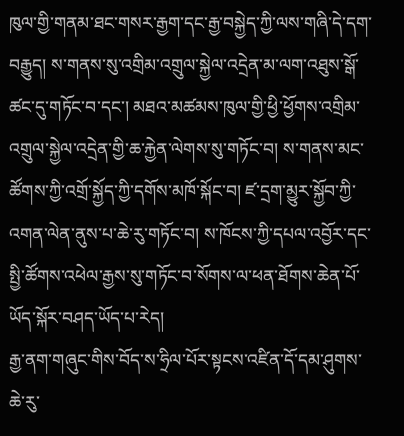ཁུལ་གྱི་གནམ་ཐང་གསར་རྒྱག་དང་རྒྱ་བསྐྱེད་ཀྱི་ལས་གཞི་དེ་དག་བརྒྱུད། ས་གནས་སུ་འགྲིམ་འགྲུལ་སྐྱེལ་འདྲེན་མ་ལག་འཐུས་སྒོ་ཚང་དུ་གཏོང་བ་དང་། མཐའ་མཚམས་ཁུལ་གྱི་ཕྱི་ཕྱོགས་འགྲིམ་འགྲུལ་སྐྱེལ་འདྲེན་གྱི་ཆ་རྐྱེན་ལེགས་སུ་གཏོང་བ། ས་གནས་མང་ཚོགས་ཀྱི་འགྲོ་སྐྱོད་ཀྱི་དགོས་མཁོ་སྐོང་བ། ཛ་དྲག་མྱུར་སྐྱོབ་ཀྱི་འགན་ལེན་ནུས་པ་ཆེ་རུ་གཏོང་བ། ས་ཁོངས་ཀྱི་དཔལ་འབྱོར་དང་སྤྱི་ཚོགས་འཕེལ་རྒྱས་སུ་གཏོང་བ་སོགས་ལ་ཕན་ཐོགས་ཆེན་པོ་ཡོད་སྐོར་བཤད་ཡོད་པ་རེད།
རྒྱ་ནག་གཞུང་གིས་བོད་ས་ཧྲིལ་པོར་སྟངས་འཛིན་དོ་དམ་ཤུགས་ཆེ་རུ་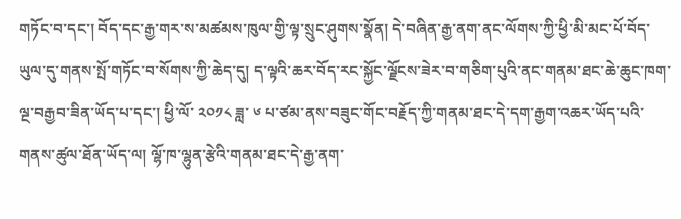གཏོང་བ་དང་། བོད་དང་རྒྱ་གར་ས་མཚམས་ཁུལ་གྱི་ལྟ་སྲུང་ཤུགས་སྣོན། དེ་བཞིན་རྒྱ་ནག་ནང་ལོགས་ཀྱི་ཕྱི་མི་མང་པོ་བོད་ཡུལ་དུ་གནས་སྤོ་གཏོང་བ་སོགས་ཀྱི་ཆེད་དུ། ད་ལྟའི་ཆར་བོད་རང་སྐྱོང་ལྗོངས་ཟེར་བ་གཅིག་པུའི་ནང་གནམ་ཐང་ཆེ་ཆུང་ཁག་ལྔ་བརྒྱབ་ཟིན་ཡོད་པ་དང་། ཕྱི་ལོ་ ༢༠༡༨ ཟླ་ ༦ པ་ཙམ་ནས་བཟུང་གོང་བརྗོད་ཀྱི་གནམ་ཐང་དེ་དག་རྒྱག་འཆར་ཡོད་པའི་གནས་ཚུལ་ཐོན་ཡོད་ལ། ལྷོ་ཁ་ལྷུན་རྩེའི་གནམ་ཐང་དེ་རྒྱ་ནག་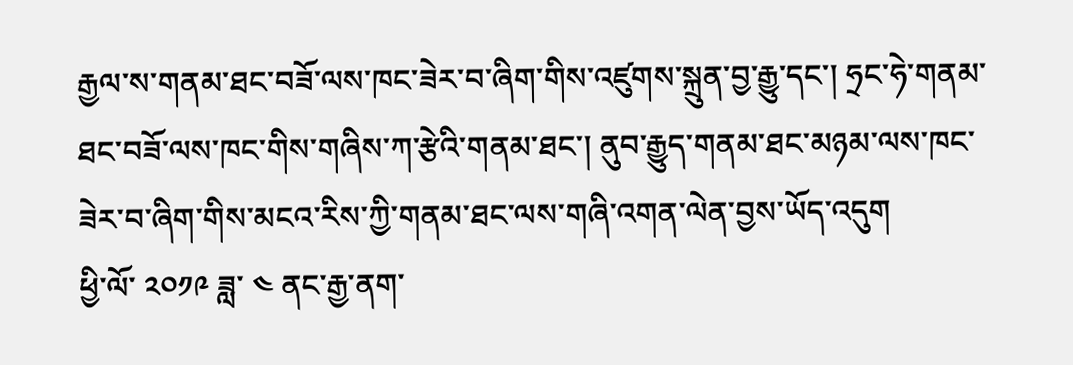རྒྱལ་ས་གནམ་ཐང་བཟོ་ལས་ཁང་ཟེར་བ་ཞིག་གིས་འཛུགས་སྐྲུན་བྱ་རྒྱུ་དང་། ཧྲང་ཧེ་གནམ་ཐང་བཟོ་ལས་ཁང་གིས་གཞིས་ཀ་རྩེའི་གནམ་ཐང་། ནུབ་རྒྱུད་གནམ་ཐང་མཉམ་ལས་ཁང་ཟེར་བ་ཞིག་གིས་མངའ་རིས་ཀྱི་གནམ་ཐང་ལས་གཞི་འགན་ལེན་བྱས་ཡོད་འདུག
ཕྱི་ལོ་ ༢༠༡༩ ཟླ་ ༤ ནང་རྒྱ་ནག་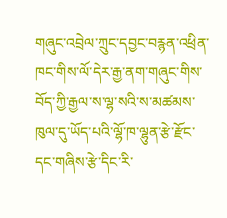གཞུང་འབྲེལ་ཀྲུང་དབྱང་བརྙན་འཕྲིན་ཁང་གིས་ལོ་དེར་རྒྱ་ནག་གཞུང་གིས་བོད་ཀྱི་རྒྱལ་ས་ལྷ་སའི་ས་མཚམས་ཁུལ་དུ་ཡོད་པའི་ལྷོ་ཁ་ལྷུན་རྩེ་རྫོང་དང་གཞིས་རྩེ་དིང་རི་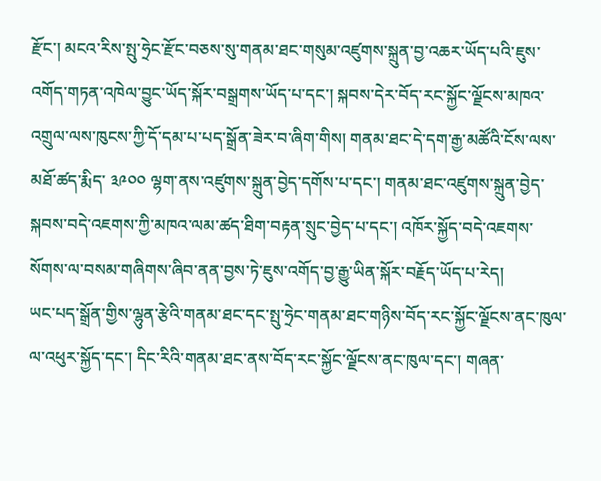རྫོང་། མངའ་རིས་སྤུ་ཧྲེང་རྫོང་བཅས་སུ་གནམ་ཐང་གསུམ་འཛུགས་སྐྲུན་བྱ་འཆར་ཡོད་པའི་ཇུས་འགོད་གཏན་འཁེལ་བྱུང་ཡོད་སྐོར་བསྒྲགས་ཡོད་པ་དང་། སྐབས་དེར་བོད་རང་སྐྱོང་ལྗོངས་མཁའ་འགྲུལ་ལས་ཁུངས་ཀྱི་དོ་དམ་པ་པད་སྒྲོན་ཟེར་བ་ཞིག་གིས། གནམ་ཐང་དེ་དག་རྒྱ་མཚོའི་ངོས་ལས་མཐོ་ཚད་རྨིད་ ༣༩༠༠ ལྷག་ནས་འཛུགས་སྐྲུན་བྱེད་དགོས་པ་དང་། གནམ་ཐང་འཛུགས་སྐྲུན་བྱེད་སྐབས་བདེ་འཇགས་ཀྱི་མཁའ་ལམ་ཚད་ཐིག་བརྟན་སྲུང་བྱེད་པ་དང་། འཁོར་སྐྱོད་བདེ་འཇགས་སོགས་ལ་བསམ་གཞིགས་ཞིབ་ནན་བྱས་ཏེ་ཇུས་འགོད་བྱ་རྒྱུ་ཡིན་སྐོར་བརྗོད་ཡོད་པ་རེད།
ཡང་པད་སྒྲོན་གྱིས་ལྷུན་རྩེའི་གནམ་ཐང་དང་སྤུ་ཧྲེང་གནམ་ཐང་གཉིས་བོད་རང་སྐྱོང་ལྗོངས་ནང་ཁུལ་ལ་འཕུར་སྐྱོད་དང་། དིང་རིའི་གནམ་ཐང་ནས་བོད་རང་སྐྱོང་ལྗོངས་ནང་ཁུལ་དང་། གཞན་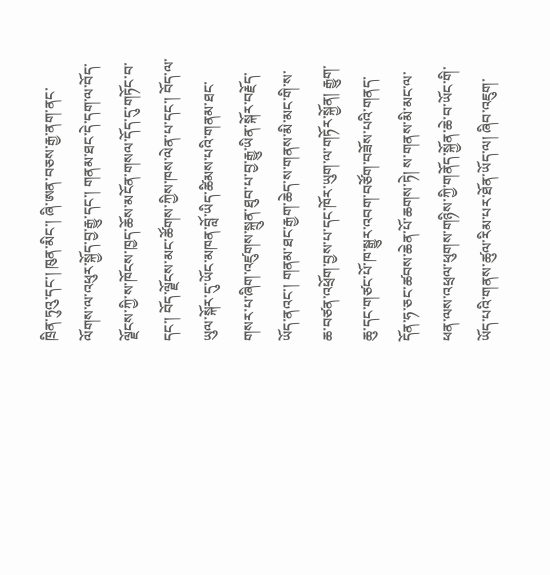ཁྲིན་ཏུའུ་དང་། ཁུན་མིང་། ཞི་ཨན་བཅས་རྒྱ་ནག་ནང་ལོགས་ལ་འཕུར་སྐྱོད་བྱ་རྒྱུ་དང་། གནམ་ཐང་དེ་དག་ལ་བོད་ལྗོངས་ཀྱི་ས་ཁོངས་ཁྱད་ཆོས་མངོན་གསལ་དོད་དུ་གཏོང་བ་དང་། བོད་ལྗོངས་མང་ཚོགས་ཀྱིས་ཁས་ལེན་པ་དང་། བོད་ལ་ཡུལ་སྐོར་དུ་ཡོང་མཁན་བློ་ཡིད་ཚིམས་པའི་གནམ་ཐང་གསར་པ་ཞིག་འཛུགས་སྐྲུན་ཐུབ་པ་བྱ་རྒྱུ་ཡིན་སྐོར་བརྗོད་ཡོད་ནའང་། གནམ་ཐང་རྒྱག་ཆེད་ས་གནས་མི་མང་གི་ས་ཆ་བཙན་འཕྲོག་བྱས་པ་དང་ཁོར་ཡུག་ལ་གཏོར་སྐྱོན། རྒྱུག་ཆུ་དང་གཙང་པོ་ཁ་སྒྱུར་འབག་བཙོག་བཟོས་པའི་གནད་དོན་ཧ་ཅང་ཚབས་ཆེན་པོ་ཆགས་ཏེ། ས་གནས་མི་མང་ལ་ཕན་ལས་འཕྲལ་ཕུགས་གཉིས་ཀྱི་གནོད་སྐྱོན་ཆེ་བ་ཡོང་གི་ཡོད་པའི་གནས་ཚུལ་རིམ་པར་ཐོན་ཡོད་ལ། ཞིབ་འཇུག་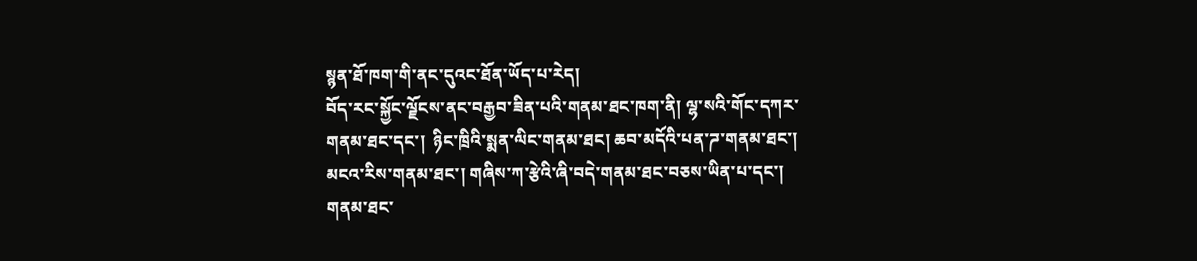སྙན་ཐོ་ཁག་གི་ནང་དུའང་ཐོན་ཡོད་པ་རེད།
བོད་རང་སྐྱོང་ལྗོངས་ནང་བརྒྱབ་ཟིན་པའི་གནམ་ཐང་ཁག་ནི། ལྷ་སའི་གོང་དཀར་གནམ་ཐང་དང་།  ཉིང་ཁྲིའི་སྨན་ལིང་གནམ་ཐང། ཆབ་མདོའི་པན་ཌ་གནམ་ཐང་། མངའ་རིས་གནམ་ཐང་། གཞིས་ཀ་རྩེའི་ཞི་བདེ་གནམ་ཐང་བཅས་ཡིན་པ་དང་། གནམ་ཐང་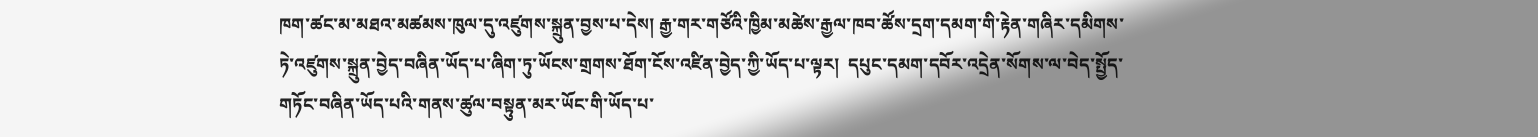ཁག་ཚང་མ་མཐའ་མཚམས་ཁུལ་དུ་འཛུགས་སྐྲུན་བྱས་པ་དེས། རྒྱ་གར་གཙོའི་ཁྱིམ་མཚེས་རྒྱལ་ཁབ་ཚོས་དྲག་དམག་གི་རྟེན་གཞིར་དམིགས་ཏེ་འཛུགས་སྐྲུན་བྱེད་བཞིན་ཡོད་པ་ཞིག་ཏུ་ཡོངས་གྲགས་ཐོག་ངོས་འཛིན་བྱེད་ཀྱི་ཡོད་པ་ལྟར།  དཔུང་དམག་དབོར་འདྲེན་སོགས་ལ་བེད་སྤྱོད་གཏོང་བཞིན་ཡོད་པའི་གནས་ཚུལ་བསྟུན་མར་ཡོང་གི་ཡོད་པ་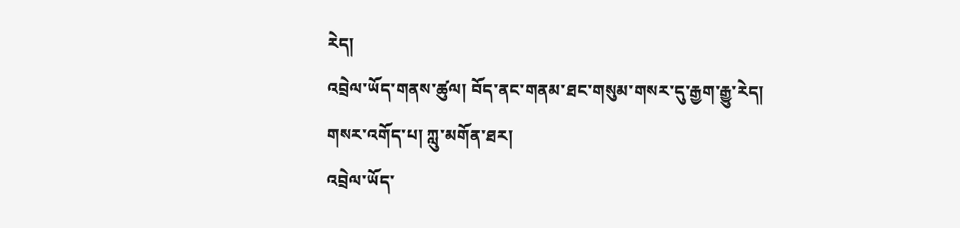རེད།
འབྲེལ་ཡོད་གནས་ཚུལ། བོད་ནང་གནམ་ཐང་གསུམ་གསར་དུ་རྒྱག་རྒྱུ་རེད།
གསར་འགོད་པ། ཀླུ་མགོན་ཐར།
འབྲེལ་ཡོད་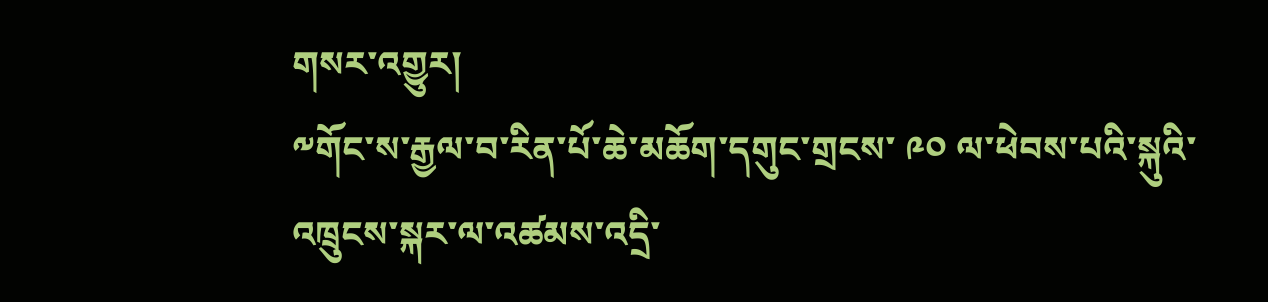གསར་འགྱུར།
༸གོང་ས་རྒྱལ་བ་རིན་པོ་ཆེ་མཆོག་དགུང་གྲངས་ ༩༠ ལ་ཕེབས་པའི་སྐུའི་འཁྲུངས་སྐར་ལ་འཚམས་འདྲི་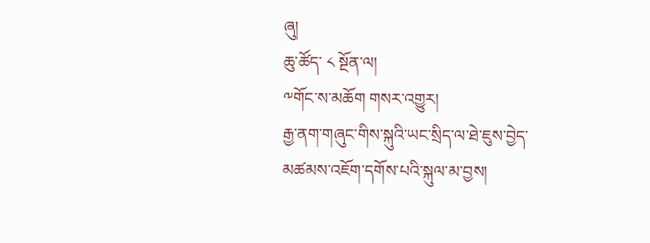ཞུ།
ཆུ་ཚོད་ ༨ སྔོན་ལ།
༸གོང་ས་མཆོག གསར་འགྱུར།
རྒྱ་ནག་གཞུང་གིས་སྐུའི་ཡང་སྲིད་ལ་ཐེ་ཇུས་བྱེད་མཚམས་འཇོག་དགོས་པའི་སྐུལ་མ་བྱས།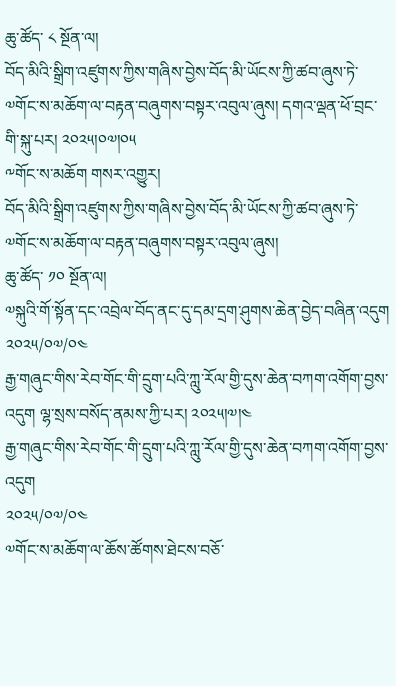ཆུ་ཚོད་ ༨ སྔོན་ལ།
བོད་མིའི་སྒྲིག་འཛུགས་ཀྱིས་གཞིས་བྱེས་བོད་མི་ཡོངས་ཀྱི་ཚབ་ཞུས་ཏེ་༧གོང་ས་མཆོག་ལ་བརྟན་བཞུགས་བསྟར་འབུལ་ཞུས། དགའ་ལྡན་ཕོ་བྲང་གི་སྐུ་པར། ༢༠༢༥།༠༧།༠༥
༸གོང་ས་མཆོག གསར་འགྱུར།
བོད་མིའི་སྒྲིག་འཛུགས་ཀྱིས་གཞིས་བྱེས་བོད་མི་ཡོངས་ཀྱི་ཚབ་ཞུས་ཏེ་༧གོང་ས་མཆོག་ལ་བརྟན་བཞུགས་བསྟར་འབུལ་ཞུས།
ཆུ་ཚོད་ ༡༠ སྔོན་ལ།
༧སྐུའི་གོ་སྟོན་དང་འབྲེལ་བོད་ནང་དུ་དམ་དྲག་ཤུགས་ཆེན་བྱེད་བཞིན་འདུག
༢༠༢༥/༠༧/༠༤
རྒྱ་གཞུང་གིས་རེབ་གོང་གི་དྲུག་པའི་ཀླུ་རོལ་གྱི་དུས་ཆེན་བཀག་འགོག་བྱས་འདུག ལྷ་སྲས་བསོད་ནམས་ཀྱི་པར། ༢༠༢༥།༧།༤
རྒྱ་གཞུང་གིས་རེབ་གོང་གི་དྲུག་པའི་ཀླུ་རོལ་གྱི་དུས་ཆེན་བཀག་འགོག་བྱས་འདུག
༢༠༢༥/༠༧/༠༤
༧གོང་ས་མཆོག་ལ་ཆོས་ཚོགས་ཐེངས་བཅོ་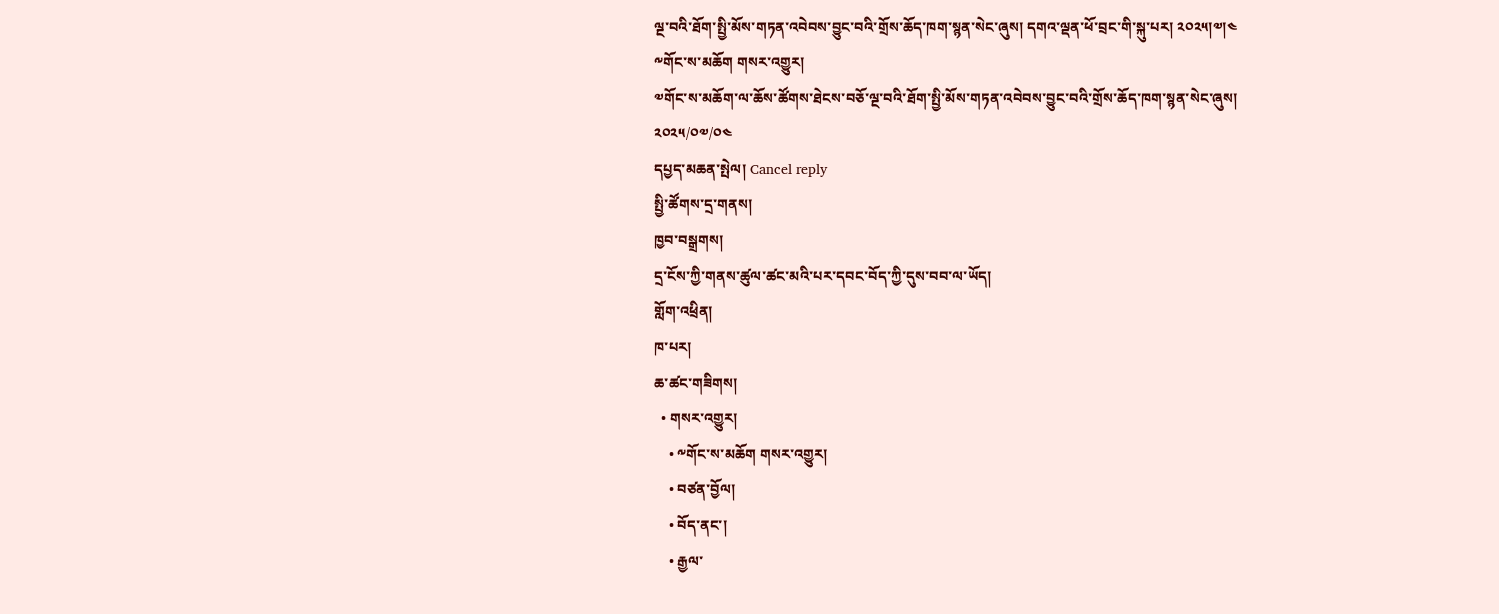ལྔ་བའི་ཐོག་སྤྱི་མོས་གཏན་འབེབས་བྱུང་བའི་གྲོས་ཆོད་ཁག་སྙན་སེང་ཞུས། དགའ་ལྡན་ཕོ་བྲང་གི་སྐུ་པར། ༢༠༢༥།༧།༤
༸གོང་ས་མཆོག གསར་འགྱུར།
༧གོང་ས་མཆོག་ལ་ཆོས་ཚོགས་ཐེངས་བཅོ་ལྔ་བའི་ཐོག་སྤྱི་མོས་གཏན་འབེབས་བྱུང་བའི་གྲོས་ཆོད་ཁག་སྙན་སེང་ཞུས།
༢༠༢༥/༠༧/༠༤
དཔྱད་མཆན་སྤེལ། Cancel reply
སྤྱི་ཚོགས་དྲ་གནས།
ཁྱབ་བསྒྲགས།
དྲ་ངོས་ཀྱི་གནས་ཚུལ་ཚང་མའི་པར་དབང་བོད་ཀྱི་དུས་བབ་ལ་ཡོད།
གློག་འཕྲིན།
ཁ་པར།
ཆ་ཚང་གཟིགས།
  • གསར་འགྱུར།
    • ༸གོང་ས་མཆོག གསར་འགྱུར།
    • བཙན་བྱོལ།
    • བོད་ནང་།
    • རྒྱལ་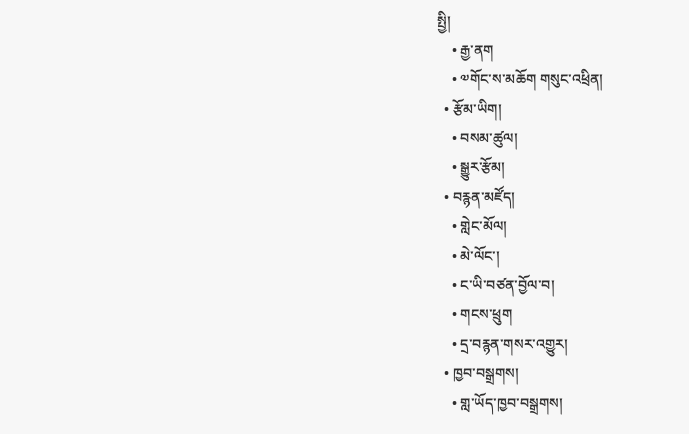སྤྱི།
    • རྒྱ་ནག
    • ༧གོང་ས་མཆོག གསུང་འཕྲིན།
  • རྩོམ་ཡིག།
    • བསམ་ཚུལ།
    • སྒྱུར་རྩོམ།
  • བརྙན་མཛོད།
    • གླེང་མོལ།
    • མེ་ལོང་།
    • ང་ཡི་བཙན་བྱོལ་བ།
    • གངས་ཕྲུག
    • དྲ་བརྙན་གསར་འགྱུར།
  • ཁྱབ་བསྒྲགས།
    • གླ་ཡོད་ཁྱབ་བསྒྲགས།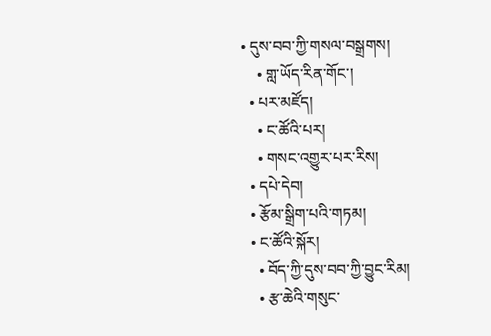• དུས་བབ་ཀྱི་གསལ་བསྒྲགས།
    • གླ་ཡོད་རིན་གོང་།
  • པར་མཛོད།
    • ང་ཚོའི་པར།
    • གསང་འགྱུར་པར་རིས།
  • དཔེ་དེབ།
  • རྩོམ་སྒྲིག་པའི་གཏམ།
  • ང་ཚོའི་སྐོར།
    • བོད་ཀྱི་དུས་བབ་ཀྱི་བྱུང་རིམ།
    • རྩ་ཆེའི་གསུང་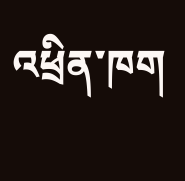འཕྲིན་ཁག